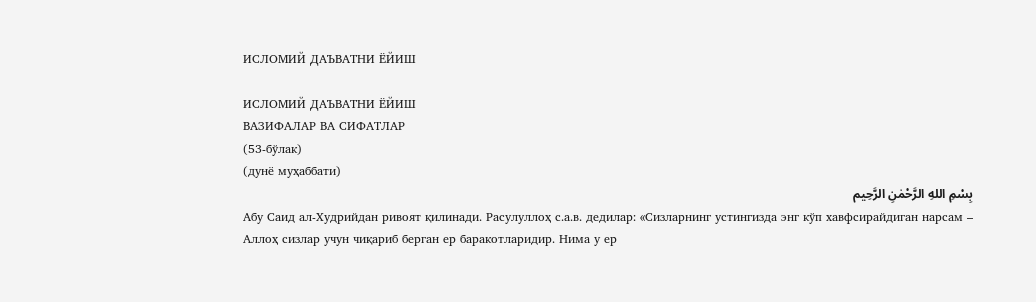ИСЛОМИЙ ДАЪВАТНИ ЁЙИШ

ИСЛОМИЙ ДАЪВАТНИ ЁЙИШ
ВАЗИФАЛАР ВА СИФАТЛАР
(53-бўлак)
(дунё муҳаббати)
بِسْمِ اللهِ الرَّحْمٰنِ الرَّحِيم
Абу Саид ал-Худрийдан ривоят қилинади. Расулуллоҳ с.а.в. дедилар: «Сизларнинг устингизда энг кўп хавфсирайдиган нарсам – Аллоҳ сизлар учун чиқариб берган ер баракотларидир. Нима у ер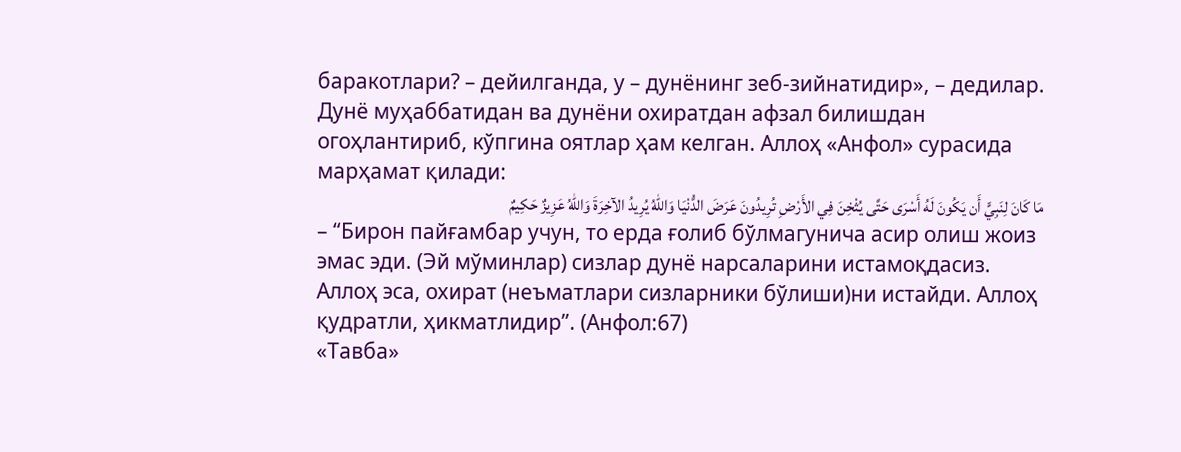баракотлари? – дейилганда, у – дунёнинг зеб-зийнатидир», – дедилар.
Дунё муҳаббатидан ва дунёни охиратдан афзал билишдан огоҳлантириб, кўпгина оятлар ҳам келган. Аллоҳ «Анфол» сурасида марҳамат қилади:
مَا كَانَ لِنَبِيٍّ أَن يَكُونَ لَهُ أَسْرَى حَتَّى يُثْخِنَ فِي الأَرْضِ تُرِيدُونَ عَرَضَ الدُّنْيَا وَاللّهُ يُرِيدُ الآخِرَةَ وَاللّهُ عَزِيزٌ حَكِيمٌ
– “Бирон пайғамбар учун, то ерда ғолиб бўлмагунича асир олиш жоиз эмас эди. (Эй мўминлар) сизлар дунё нарсаларини истамоқдасиз. Аллоҳ эса, охират (неъматлари сизларники бўлиши)ни истайди. Аллоҳ қудратли, ҳикматлидир”. (Анфол:67)
«Тавба»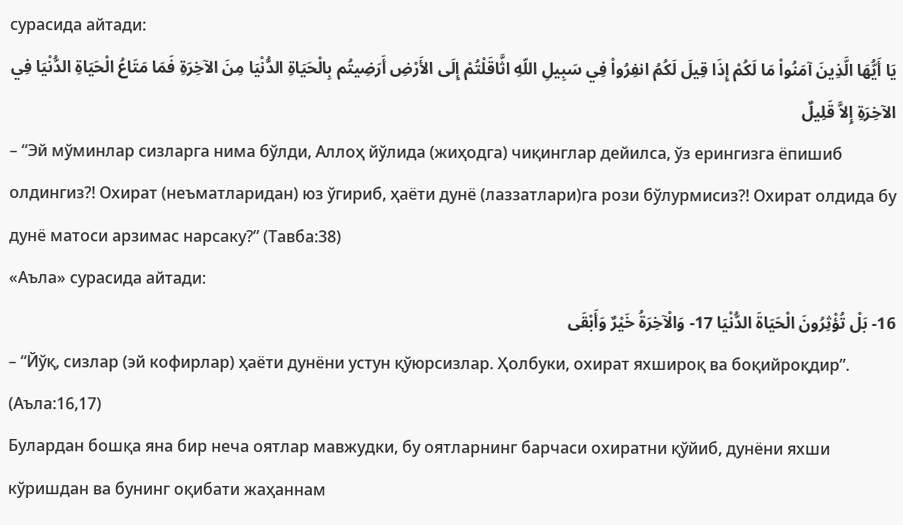сурасида айтади:
يَا أَيُّهَا الَّذِينَ آمَنُواْ مَا لَكُمْ إِذَا قِيلَ لَكُمُ انفِرُواْ فِي سَبِيلِ اللّهِ اثَّاقَلْتُمْ إِلَى الأَرْضِ أَرَضِيتُم بِالْحَيَاةِ الدُّنْيَا مِنَ الآخِرَةِ فَمَا مَتَاعُ الْحَيَاةِ الدُّنْيَا فِي الآخِرَةِ إِلاَّ قَلِيلٌ
– “Эй мўминлар сизларга нима бўлди, Аллоҳ йўлида (жиҳодга) чиқинглар дейилса, ўз ерингизга ёпишиб олдингиз?! Охират (неъматларидан) юз ўгириб, ҳаёти дунё (лаззатлари)га рози бўлурмисиз?! Охират олдида бу дунё матоси арзимас нарсаку?” (Тавба:38)
«Аъла» сурасида айтади:
16- بَلْ تُؤْثِرُونَ الْحَيَاةَ الدُّنْيَا 17- وَالْآخِرَةُ خَيْرٌ وَأَبْقَى
– “Йўқ, сизлар (эй кофирлар) ҳаёти дунёни устун қўюрсизлар. Ҳолбуки, охират яхшироқ ва боқийроқдир”. (Аъла:16,17)
Булардан бошқа яна бир неча оятлар мавжудки, бу оятларнинг барчаси охиратни қўйиб, дунёни яхши кўришдан ва бунинг оқибати жаҳаннам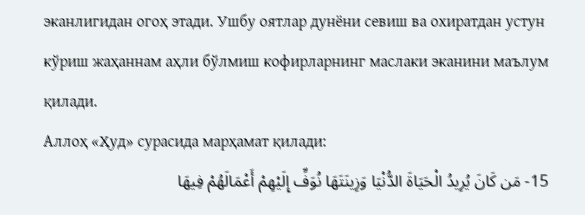эканлигидан огоҳ этади. Ушбу оятлар дунёни севиш ва охиратдан устун кўриш жаҳаннам аҳли бўлмиш кофирларнинг маслаки эканини маълум қилади.
Аллоҳ «Ҳуд» сурасида марҳамат қилади:
15- مَن كَانَ يُرِيدُ الْحَيَاةَ الدُّنْيَا وَزِينَتَهَا نُوَفِّ إِلَيْهِمْ أَعْمَالَهُمْ فِيهَا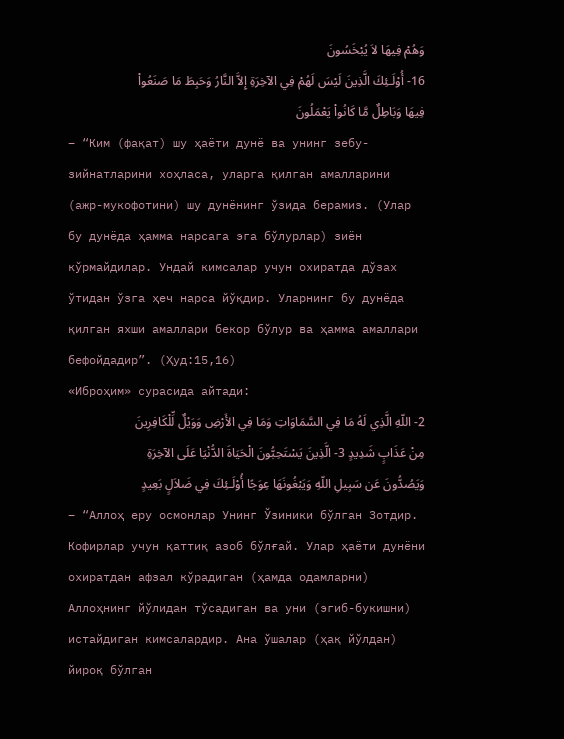وَهُمْ فِيهَا لاَ يُبْخَسُونَ
16- أُوْلَـئِكَ الَّذِينَ لَيْسَ لَهُمْ فِي الآخِرَةِ إِلاَّ النَّارُ وَحَبِطَ مَا صَنَعُواْ فِيهَا وَبَاطِلٌ مَّا كَانُواْ يَعْمَلُونَ
– “Ким (фақат) шу ҳаёти дунё ва унинг зебу-зийнатларини хоҳласа, уларга қилган амалларини (ажр-мукофотини) шу дунёнинг ўзида берамиз. (Улар бу дунёда ҳамма нарсага эга бўлурлар) зиён кўрмайдилар. Ундай кимсалар учун охиратда дўзах ўтидан ўзга ҳеч нарса йўқдир. Уларнинг бу дунёда қилган яхши амаллари бекор бўлур ва ҳамма амаллари бефойдадир”. (Ҳуд:15,16)
«Иброҳим» сурасида айтади:
2- اللّهِ الَّذِي لَهُ مَا فِي السَّمَاوَاتِ وَمَا فِي الأَرْضِ وَوَيْلٌ لِّلْكَافِرِينَ مِنْ عَذَابٍ شَدِيدٍ 3- الَّذِينَ يَسْتَحِبُّونَ الْحَيَاةَ الدُّنْيَا عَلَى الآخِرَةِ وَيَصُدُّونَ عَن سَبِيلِ اللّهِ وَيَبْغُونَهَا عِوَجًا أُوْلَـئِكَ فِي ضَلاَلٍ بَعِيدٍ
– “Аллоҳ еру осмонлар Унинг Ўзиники бўлган Зотдир. Кофирлар учун қаттиқ азоб бўлғай. Улар ҳаёти дунёни охиратдан афзал кўрадиган (ҳамда одамларни) Аллоҳнинг йўлидан тўсадиган ва уни (эгиб-букишни) истайдиган кимсалардир. Ана ўшалар (ҳақ йўлдан) йироқ бўлган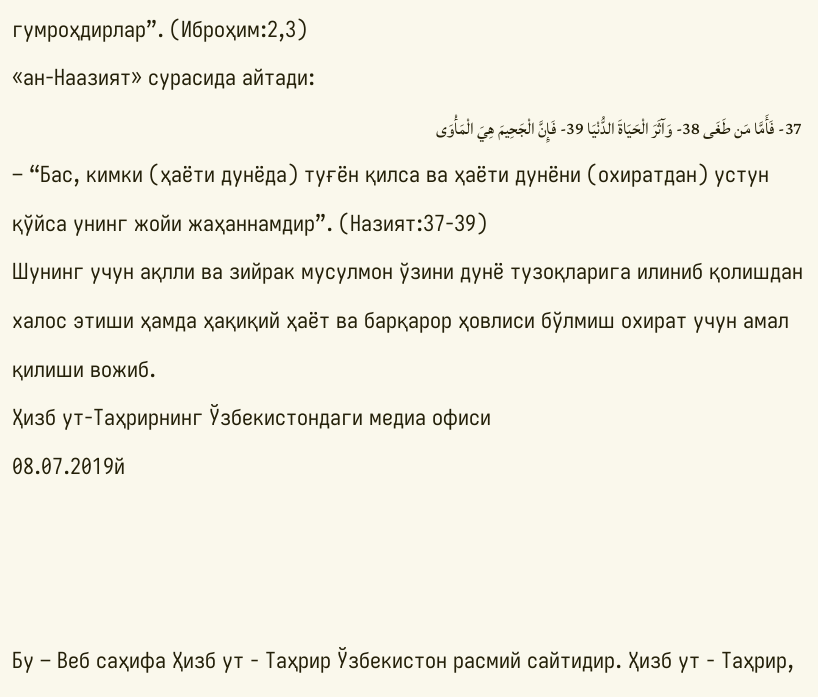гумроҳдирлар”. (Иброҳим:2,3)
«ан-Наазият» сурасида айтади:
37- فَأَمَّا مَن طَغَى 38- وَآثَرَ الْحَيَاةَ الدُّنْيَا 39- فَإِنَّ الْجَحِيمَ هِيَ الْمَأْوَى
– “Бас, кимки (ҳаёти дунёда) туғён қилса ва ҳаёти дунёни (охиратдан) устун қўйса унинг жойи жаҳаннамдир”. (Назият:37-39)
Шунинг учун ақлли ва зийрак мусулмон ўзини дунё тузоқларига илиниб қолишдан халос этиши ҳамда ҳақиқий ҳаёт ва барқарор ҳовлиси бўлмиш охират учун амал қилиши вожиб.
Ҳизб ут-Таҳрирнинг Ўзбекистондаги медиа офиси
08.07.2019й



Бу – Веб саҳифа Ҳизб ут - Таҳрир Ўзбекистон расмий сайтидир. Ҳизб ут - Таҳрир,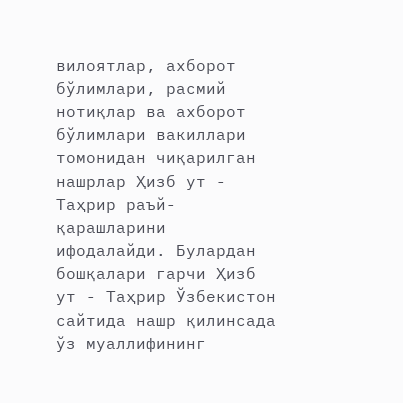вилоятлар, ахборот бўлимлари, расмий нотиқлар ва ахборот бўлимлари вакиллари томонидан чиқарилган нашрлар Ҳизб ут - Таҳрир раъй-қарашларини ифодалайди. Булардан бошқалари гарчи Ҳизб ут - Таҳрир Ўзбекистон сайтида нашр қилинсада ўз муаллифининг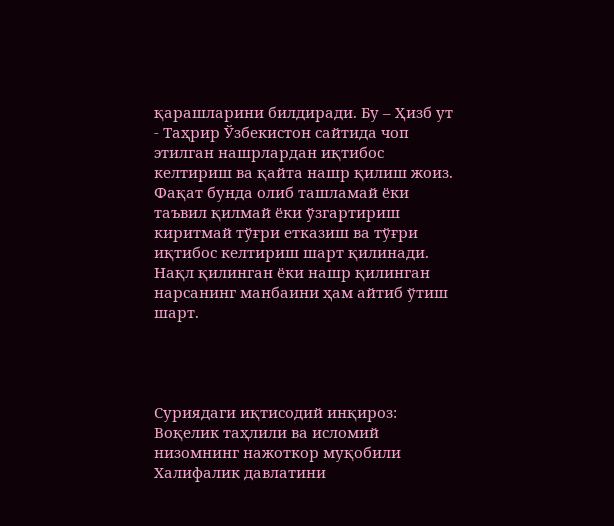қарашларини билдиради. Бу – Ҳизб ут - Таҳрир Ўзбекистон сайтида чоп этилган нашрлардан иқтибос келтириш ва қайта нашр қилиш жоиз. Фақат бунда олиб ташламай ёки таъвил қилмай ёки ўзгартириш киритмай тўғри етказиш ва тўғри иқтибос келтириш шарт қилинади. Нақл қилинган ёки нашр қилинган нарсанинг манбаини ҳам айтиб ўтиш шарт.




Суриядаги иқтисодий инқироз: Воқелик таҳлили ва исломий низомнинг нажоткор муқобили
Халифалик давлатини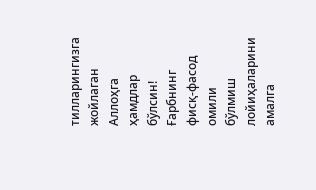тилларингизга жойлаган Аллоҳга ҳамдлар бўлсин!
Ғарбнинг фисқ-фасод омили бўлмиш лойиҳаларини амалга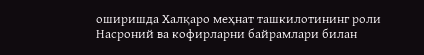оширишда Халқаро меҳнат ташкилотининг роли
Насроний ва кофирларни байрамлари билан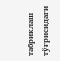табриклаш тўғрисидаги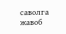саволга жавоб